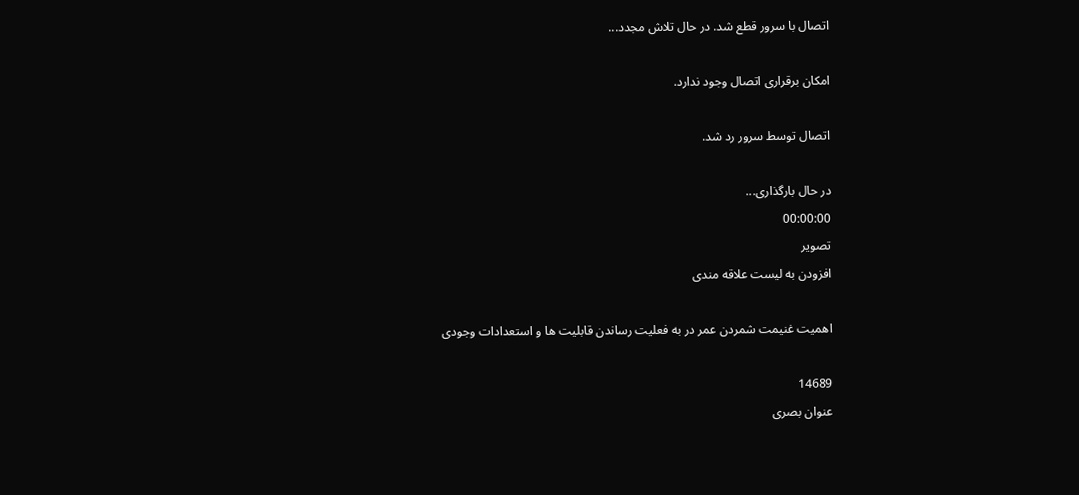اتصال با سرور قطع شد. در حال تلاش مجدد...

امکان برقراری اتصال وجود ندارد.

اتصال توسط سرور رد شد.

در حال بارگذاری...
00:00:00
تصویر
افزودن به لیست علاقه مندی

اهمیت غنیمت شمردن عمر در به فعلیت رساندن قابلیت ها و استعدادات وجودی

14689
عنوان بصری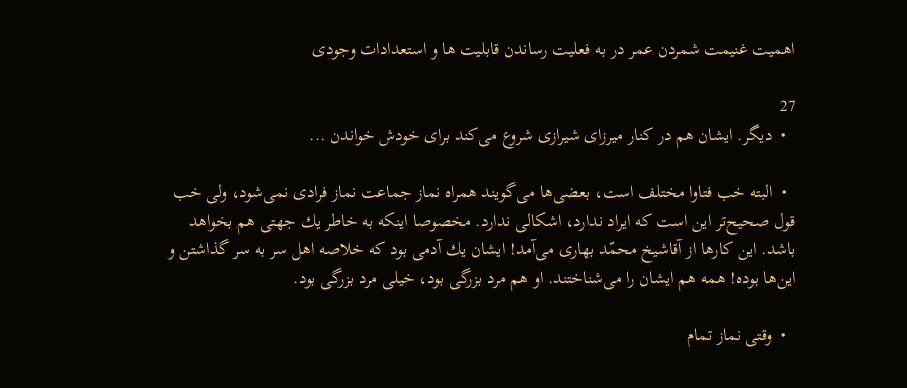اهمیت غنیمت شمردن عمر در به فعلیت رساندن قابلیت ها و استعدادات وجودی

27
  •  دیگر. ایشان هم در كنار میرزای شیرازی شروع می‌كند برای خودش خواندن ...

  •  البته خب فتاوا مختلف است، بعضی‌ها می‌گویند همراه نماز جماعت نماز فرادی نمی‌شود، ولی خب قول صحیح‌تر این است كه ایراد ندارد، اشكالی ندارد. مخصوصا اینكه به خاطر یك جهتی هم بخواهد باشد. این كارها از آقاشیخ محمّد بهاری می‌آمد! ایشان یك آدمی بود كه خلاصه اهل سر به سر گذاشتن و این‌ها بوده! همه هم ایشان را می‌شناختند. او هم مرد بزرگی بود، خیلی مرد بزرگی بود.

  •  وقتی نماز تمام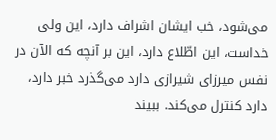می‌شود، خب ایشان اشراف دارد، این ولی خداست، این اطّلاع دارد، این بر آنچه كه الآن در نفس میرزای شیرازی دارد می‌گذرد خبر دارد، دارد كنترل می‌كند. ببیند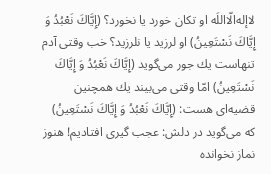لاإله‌الّااللَه او تكان خورد یا نخورد؟ (إِيَّاكَ نَعْبُدُ وَ إِيَّاكَ نَسْتَعِينُ) او لرزید یا نلرزید؟ خب وقتی آدم تنهاست یك جور می‌گوید (إِيَّاكَ نَعْبُدُ وَ إِيَّاكَ نَسْتَعِينُ) امّا وقتی می‌بیند یك همچنین قضیه‌ای هست: (إِيَّاكَ نَعْبُدُ وَ إِيَّاكَ نَسْتَعِينُ) كه می‌گوید در دلش: عجب گیری افتادیم! هنوز نماز نخوانده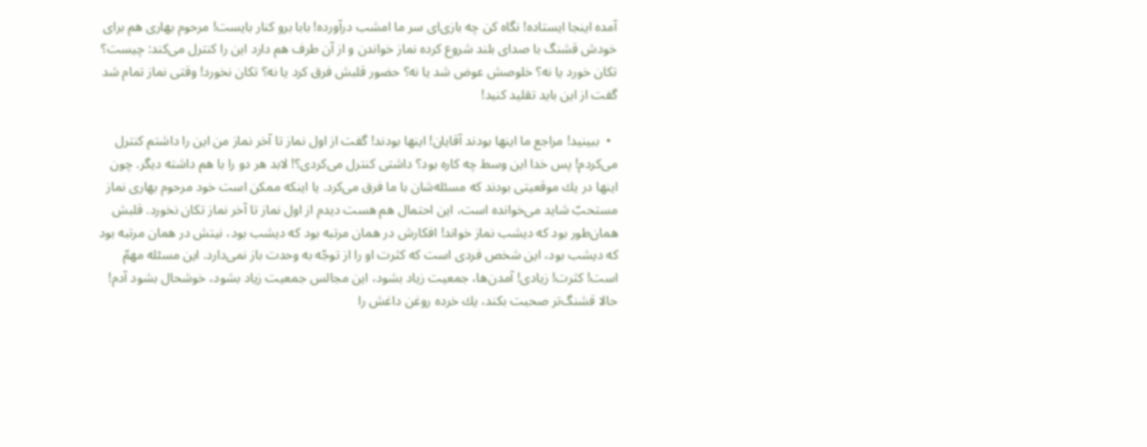آمده اینجا ایستاده! نگاه كن چه بازی‌ای سر ما امشب درآورده! بابا برو كنار بایست! مرحوم بهاری هم برای خودش قشنگ با صدای بلند شروع كرده نماز خواندن و از آن طرف هم دارد این را كنترل می‌كند: چیست؟ تكان خورد یا نه؟ خلوصش عوض شد یا نه؟ حضور قلبش فرق كرد یا نه؟ تكان نخورد! وقتی نماز تمام شد گفت از این باید تقلید كنید!

  •  ببینید! مراجع ما اینها بودند آقایان! اینها بودند! گفت از اول نماز تا آخر نماز من این را داشتم كنترل می‌كردم! پس خدا این وسط چه كاره بود؟ داشتی كنترل می‌كردی؟! لابد هر دو را با هم داشته دیگر. چون اینها در یك موقعیتی بودند كه مسئله‌شان با ما فرق می‌كرد. یا اینكه ممكن است خود مرحوم بهاری نماز مستحبّ شاید می‌خوانده است، این احتمال هم هست دیدم از اول نماز تا آخر نماز تكان نخورد. قلبش همان‌طور بود كه دیشب نماز خواند! افكارش در همان مرتبه بود كه دیشب بود، نیتش در همان مرتبه بود كه دیشب بود، این شخص فردی است كه كثرت او را از توجّه به وحدت باز نمی‌دارد. این مسئله مهمّ است! كثرت! زیادی! آمدن‌ها، جمعیت زیاد بشود، این مجالس جمعیت زیاد بشود، خوشحال بشود آدم! حالا قشنگ‌تر صحبت بكند، یك خرده روغن داغش را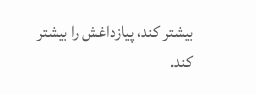بیشتر كند، پیازداغش را بیشتر كند.